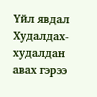Үйл явдал
Худалдах-худалдан авах гэрээ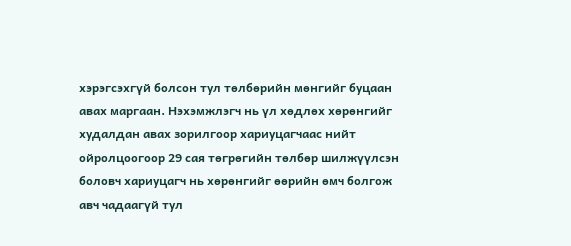хэрэгсэхгүй болсон тул төлбөрийн мөнгийг буцаан авах маргаан. Нэхэмжлэгч нь үл хөдлөх хөрөнгийг худалдан авах зорилгоор хариуцагчаас нийт ойролцоогоор 29 сая төгрөгийн төлбөр шилжүүлсэн боловч хариуцагч нь хөрөнгийг өөрийн өмч болгож авч чадаагүй тул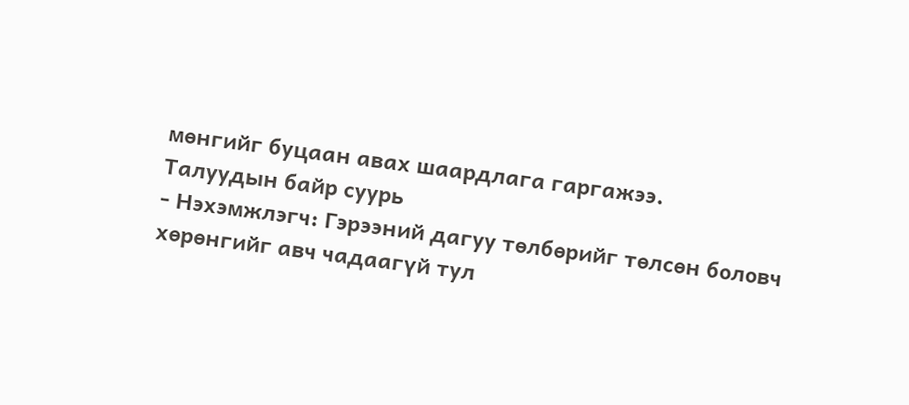мөнгийг буцаан авах шаардлага гаргажээ.
Талуудын байр суурь
- Нэхэмжлэгч: Гэрээний дагуу төлбөрийг төлсөн боловч хөрөнгийг авч чадаагүй тул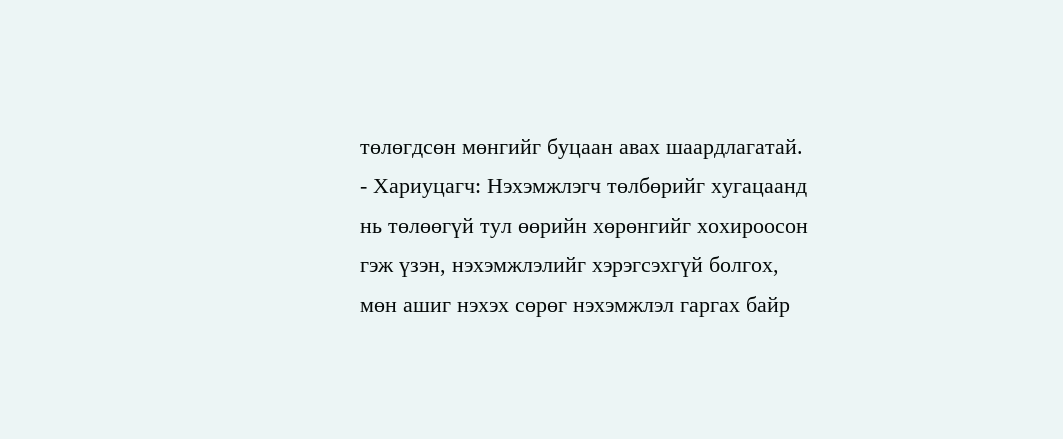төлөгдсөн мөнгийг буцаан авах шаардлагатай.
- Хариуцагч: Нэхэмжлэгч төлбөрийг хугацаанд нь төлөөгүй тул өөрийн хөрөнгийг хохироосон гэж үзэн, нэхэмжлэлийг хэрэгсэхгүй болгох, мөн ашиг нэхэх сөрөг нэхэмжлэл гаргах байр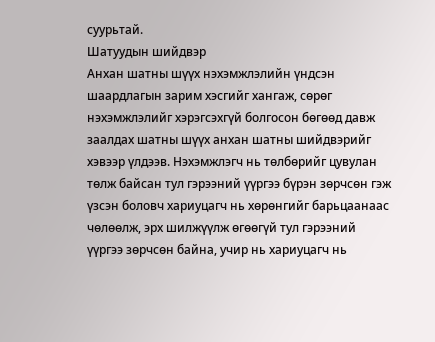суурьтай.
Шатуудын шийдвэр
Анхан шатны шүүх нэхэмжлэлийн үндсэн шаардлагын зарим хэсгийг хангаж, сөрөг нэхэмжлэлийг хэрэгсэхгүй болгосон бөгөөд давж заалдах шатны шүүх анхан шатны шийдвэрийг хэвээр үлдээв. Нэхэмжлэгч нь төлбөрийг цувулан төлж байсан тул гэрээний үүргээ бүрэн зөрчсөн гэж үзсэн боловч хариуцагч нь хөрөнгийг барьцаанаас чөлөөлж, эрх шилжүүлж өгөөгүй тул гэрээний үүргээ зөрчсөн байна, учир нь хариуцагч нь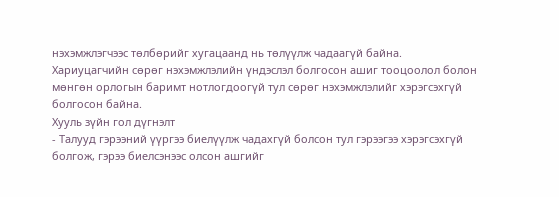нэхэмжлэгчээс төлбөрийг хугацаанд нь төлүүлж чадаагүй байна. Хариуцагчийн сөрөг нэхэмжлэлийн үндэслэл болгосон ашиг тооцоолол болон мөнгөн орлогын баримт нотлогдоогүй тул сөрөг нэхэмжлэлийг хэрэгсэхгүй болгосон байна.
Хууль зүйн гол дүгнэлт
- Талууд гэрээний үүргээ биелүүлж чадахгүй болсон тул гэрээгээ хэрэгсэхгүй болгож, гэрээ биелсэнээс олсон ашгийг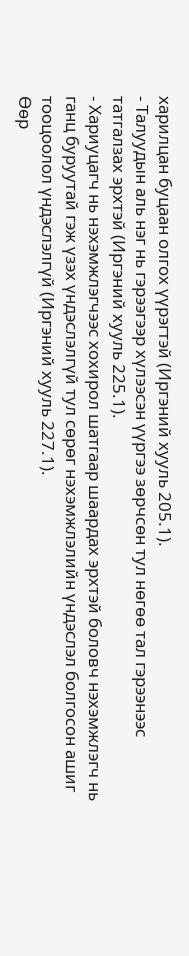харилцан буцаан олгох үүрэгтэй (Иргэний хууль 205.1).
- Талуудын аль нэг нь гэрээгээр хүлээсэн үүргээ зөрчсөн тул нөгөө тал гэрээнээс татгалзах эрхтэй (Иргэний хууль 225.1).
- Хариуцагч нь нэхэмжлэгчээс хохирол шатгаар шаардах эрхтэй боловч нэхэмжлэгч нь ганц буруутай гэж үзэх үндэслэлгүй тул сөрөг нэхэмжлэлийн үндэслэл болгосон ашиг тооцоолол үндэслэлгүй (Иргэний хууль 227.1).
Өөр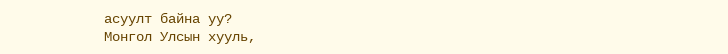асуулт байна уу?
Монгол Улсын хууль,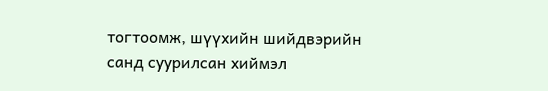тогтоомж, шүүхийн шийдвэрийн санд суурилсан хиймэл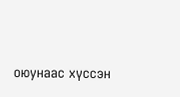оюунаас хүссэн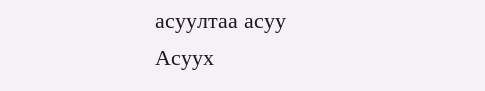асуултаа асуу
Асуух